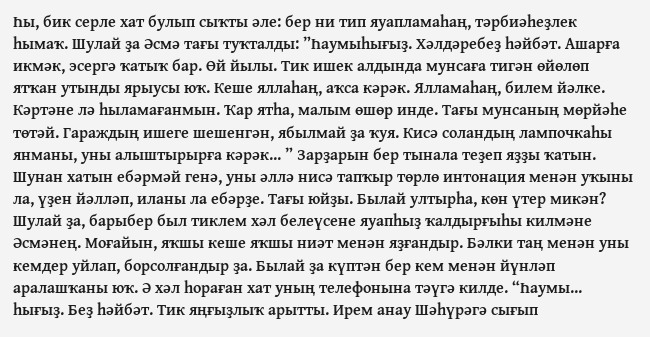Һы, бик серле хат булып сыҡты әле: бер ни тип яуапламаһаң, тәрбиәһеҙлек һымаҡ. Шулай ҙа Әсмә тағы туҡталды: ”Һаумыһығыҙ. Хәлдәребеҙ һәйбәт. Ашарға икмәк, эсергә ҡатыҡ бар. Өй йылы. Тик ишек алдында мунсаға тигән өйөлөп ятҡан утынды ярыусы юҡ. Кеше яллаһаң, аҡса кәрәк. Ялламаһаң, билем йәлке. Кәртәне лә һыламағанмын. Ҡар ятһа, малым өшөр инде. Тағы мунсаның мөрйәһе төтәй. Гараждың ишеге шешенгән, ябылмай ҙа ҡуя. Кисә соландың лампочкаһы янманы, уны алыштырырға кәрәк... ” Зарҙарын бер тынала теҙеп яҙҙы ҡатын. Шунан хатын ебәрмәй генә, уны әллә нисә тапҡыр төрлө интонация менән уҡыны ла, үҙен йәлләп, иланы ла ебәрҙе. Тағы юйҙы. Былай ултырһа, көн үтер микән? Шулай ҙа, барыбер был тиклем хәл белеүсене яуапһыҙ ҡалдырғыһы килмәне Әсмәнең. Моғайын, яҡшы кеше яҡшы ниәт менән яҙғандыр. Бәлки таң менән уны кемдер уйлап, борсолғандыр ҙа. Былай ҙа күптән бер кем менән йүнләп аралашҡаны юҡ. Ә хәл һораған хат уның телефонына тәүгә килде. “Һаумы... һығыҙ. Беҙ һәйбәт. Тик яңғыҙлыҡ арытты. Ирем анау Шәһүрәгә сығып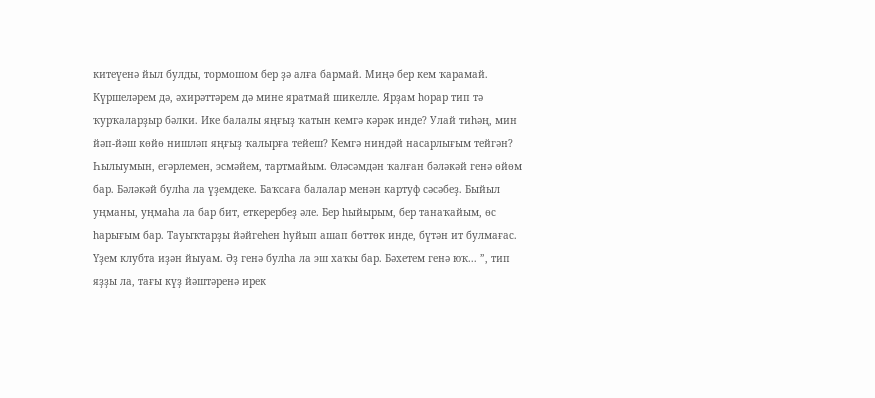китеүенә йыл булды, тормошом бер ҙә алға бармай. Миңә бер кем ҡарамай. Күршеләрем дә, әхирәттәрем дә мине яратмай шикелле. Ярҙам һорар тип тә ҡурҡаларҙыр бәлки. Ике балалы яңғыҙ ҡатын кемгә кәрәк инде? Улай тиһәң, мин йәп-йәш көйө нишләп яңғыҙ ҡалырға тейеш? Кемгә ниндәй насарлығым тейгән? Һылыумын, егәрлемен, эсмәйем, тартмайым. Өләсәмдән ҡалған бәләкәй генә өйөм бар. Бәләкәй булһа ла үҙемдеке. Баҡсаға балалар менән картуф сәсәбеҙ. Быйыл уңманы, уңмаһа ла бар бит, еткерербеҙ әле. Бер һыйырым, бер танаҡайым, өс һарығым бар. Тауыҡтарҙы йәйгеһен һуйып ашап бөттөк инде, бүтән ит булмағас. Үҙем клубта иҙән йыуам. Әҙ генә булһа ла эш хаҡы бар. Бәхетем генә юҡ... ”, тип яҙҙы ла, тағы күҙ йәштәренә ирек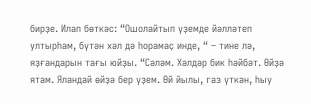бирҙе. Илап бөткәс: “Ошолайтып үҙемде йәлләтеп ултырһам, бүтән хәл дә һорамаҫ инде, “ – тине лә, яҙғандарын тағы юйҙы. “Сәләм. Хәлдәр бик һәйбәт. Өйҙә ятам. Яландай өйҙә бер үҙем. Өй йылы, газ үткән, һыу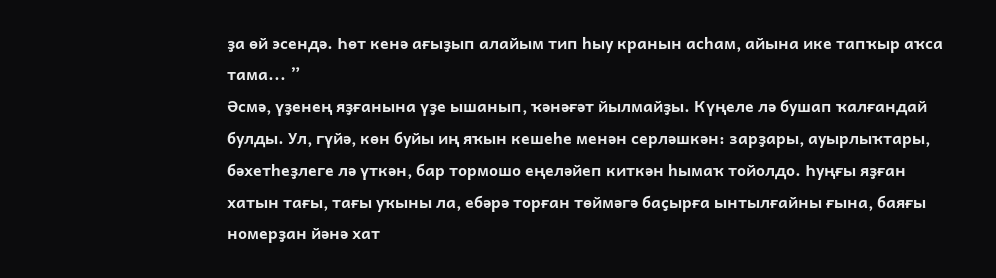ҙа өй эсендә. Һөт кенә ағыҙып алайым тип һыу кранын асһам, айына ике тапҡыр аҡса тама... ”
Әсмә, үҙенең яҙғанына үҙе ышанып, ҡәнәғәт йылмайҙы. Күңеле лә бушап ҡалғандай булды. Ул, гүйә, көн буйы иң яҡын кешеһе менән серләшкән: зарҙары, ауырлыҡтары, бәхетһеҙлеге лә үткән, бар тормошо еңеләйеп киткән һымаҡ тойолдо. Һуңғы яҙған хатын тағы, тағы уҡыны ла, ебәрә торған төймәгә баҫырға ынтылғайны ғына, баяғы номерҙан йәнә хат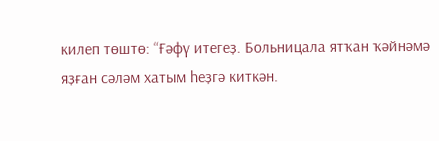килеп төштө: “Ғәфү итегеҙ. Больницала ятҡан ҡәйнәмә яҙған сәләм хатым һеҙгә киткән.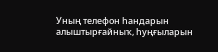Уның телефон һандарын алыштырғайныҡ, һуңғыларын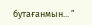бутағанмын... ”